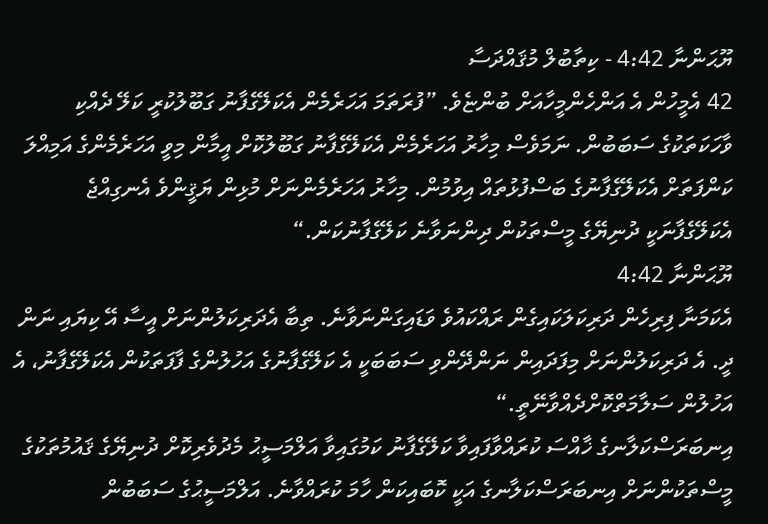ޔޫޙަންނާ 4:42 - ކިތާބުލް މުޤައްދަސާ
42 އެމީހުން އެ އަންހެންމީހާއަށް ބުންޏެވެ. ”ފުރަތަމަ އަހަރެމެން އެކަލޭގެފާނު ގަބޫލުކުރީ ކަލޭ ދެއްކި ވާހަކަތަކުގެ ސަބަބުން. ނަމަވެސް މިހާރު އަހަރެމެން އެކަލޭގެފާނު ގަބޫލުކޮށް އީމާން މިވީ އަހަރެމެންގެ އަމިއްލަ ކަންފަތަށް އެކަލޭގެފާނުގެ ބަސްފުޅުތައް އިވުމުން. މިހާރު އަހަރެމެންނަށް މުޅިން ޔަޤީންވެ އެނގިއްޖެ އެކަލޭގެފާނަކީ ދުނިޔޭގެ މީސްތަކުން ދިންނަވާނެ ކަލޭގެފާނުކަން.“
ޔޫޙަންނާ 4:42
އެކަމަނާ ފިރިހެން ދަރިކަލަކައިގެން ރައްކައުވެ ވަޑައިގަންނަވާނެ. ތިބާ އެދަރިކަލުންނަށް އީސާ އޭ ކިޔައި ނަން ދީ. އެ ދަރިކަލުންނަށް މިފަދައިން ނަންދޭންވި ސަބަބަކީ އެ ކަލޭގެފާނުގެ އަހުލުންގެ ފާފަތަކުން އެކަލޭގެފާނު، އެ އަހުލުން ސަލާމަތްކޮށްދެއްވާނޭތީ.“
އިނބަރަސްކަލާނގެ ޚާއްސަ ކުރައްވާފައިވާ ކަލޭގެފާނު ކަމުގައިވާ އަލްމަސީޙު މެދުވެރިކޮށް ދުނިޔޭގެ ޤައުމުތަކުގެ މީސްތަކުންނަށް އިނބަރަސްކަލާނގެ އަކީ ކޮބައިކަން ހާމަ ކުރައްވާނެ. އަލްމަސީޙުގެ ސަބަބުން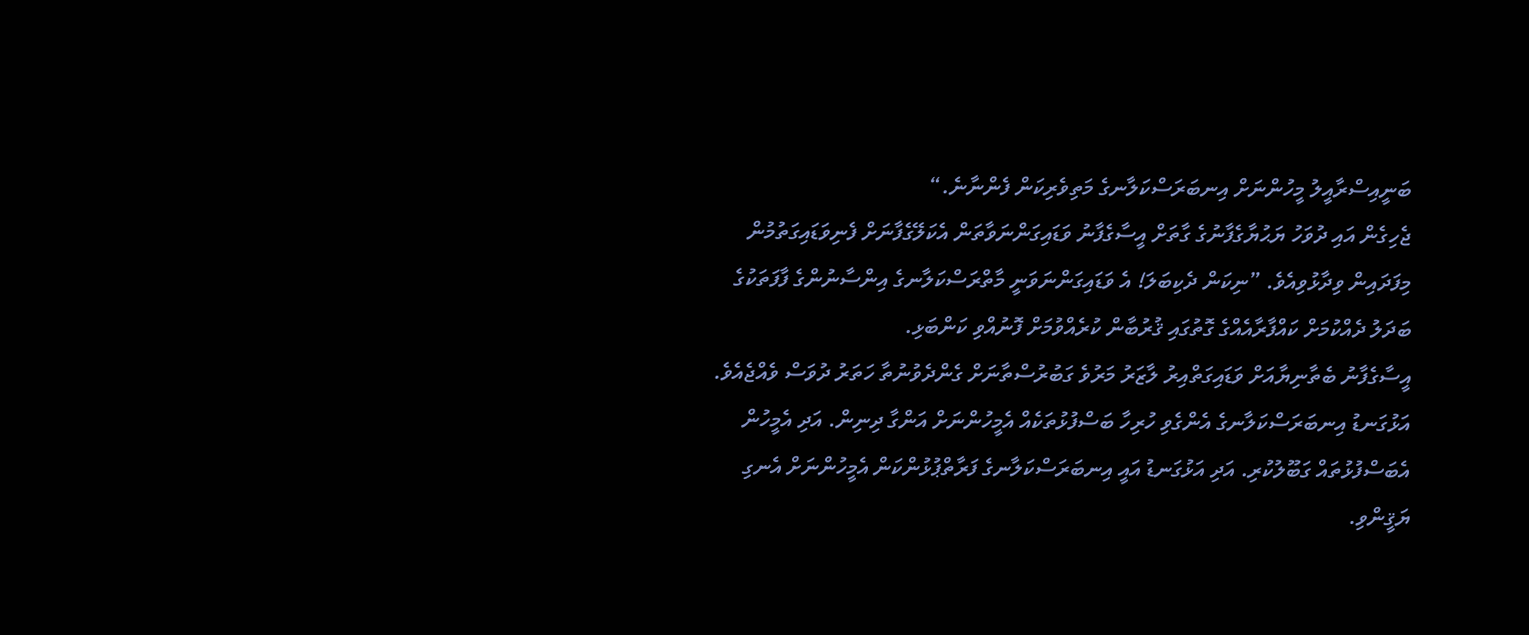ބަނީއިސްރާއީލު މީހުންނަށް އިނބަރަސްކަލާނގެ މަތިވެރިކަން ފެންނާނެ.“
ޖެހިގެން އައި ދުވަހު ޔަޙުޔާގެފާނުގެ ގާތަށް އީސާގެފާނު ވަޑައިގަންނަވާތަން އެކަލޭގެފާނަށް ފެނިވަޑައިގަތުމުން މިފަދައިން ވިދާޅުވިއެވެ. ”ނިކަން ދެކިބަލަ! އެ ވަޑައިގަންނަވަނީ މާތްރަސްކަލާނގެ އިންސާނުންގެ ފާފަތަކުގެ ބަދަލު ދެއްކުމަށް ކައްފާރާއެއްގެ ގޮތުގައި ޤުރުބާން ކުރެއްވުމަށް ފޮނުއްވި ކަންބަޅި.
އީސާގެފާނު ބެތާނިޔާއަށް ވަޑައިގަތްއިރު ލާޒަރު މަރުވެ ގަބުރުސްތާނަށް ގެންދެވުނުތާ ހަތަރު ދުވަސް ވެއްޖެއެވެ.
އަޅުގަނޑު އިނބަރަސްކަލާނގެ އެންގެވި ހުރިހާ ބަސްފުޅުތަކެއް އެމީހުންނަށް އަންގާ ދިނިން. އަދި އެމީހުން އެބަސްފުޅުތައް ގަބޫލުކުރި. އަދި އަޅުގަނޑު އައީ އިނބަރަސްކަލާނގެ ފަރާތްޕުޅުންކަން އެމީހުންނަށް އެނގި ޔަޤީންވި.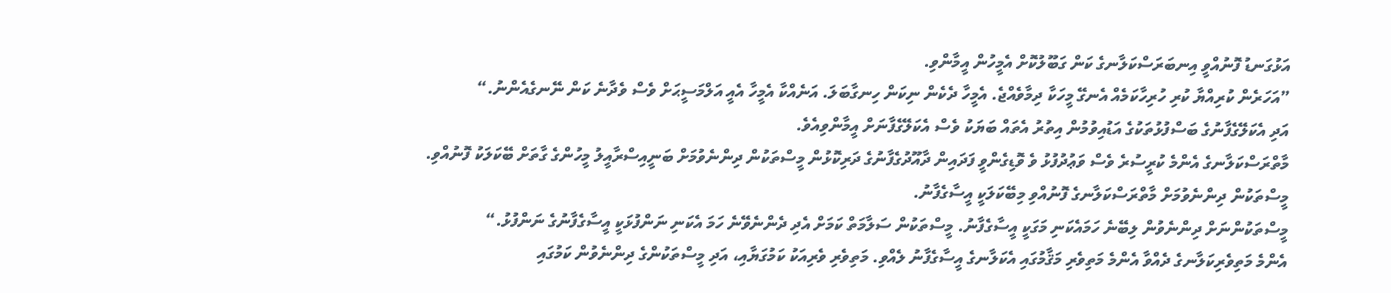އަޅުގަނޑު ފޮނުއްވީ އިނބަރަސްކަލާނގެ ކަން ގަބޫލުކޮށް އެމީހުން އީމާންވި.
”އަހަރެން ކުރިއްޔާ ކުރި ހުރިހާކަމެއް އެނގޭ މީހަކާ ދިމާވެއްޖެ. އެމީހާ ދެކެން ނިކަން ހިނގާބަލަ. އަނެއްކާ އެމީހާ އެއީ އަލްމަސީޙަށް ވެސް ވެދާނެ ކަން ނޭނގެއެންނު.“
އަދި އެކަލޭގެފާނުގެ ބަސްފުޅުތަކުގެ އަޑުއިވުމުން އިތުރު އެތައް ބަޔަކު ވެސް އެކަލޭގެފާނަށް އީމާންވިއެވެ.
މާތްރަސްކަލާނގެ އެންމެ ކުރީސުރެ ވެސް ވަޢުދުފުޅު ވެ ވޮޑިގެންވީ ފަދައިން ދާއޫދުގެފާނުގެ ދަރިކޮޅުން މީސްތަކުން ދިންނެވުމަށް ބަނީއިސްރާއީލު މީހުންގެ ގާތަށް ބޭކަލަކު ފޮނުއްވި. މީސްތަކުން ދިންނެވުމަށް މާތްރަސްކަލާނގެ ފޮނުއްވި މިބޭކަލަކީ އީސާގެފާނު.
މީސްތަކުންނަށް ދިންނެވުން ލިބޭނެ ހަމައެކަނި މަގަކީ އީސާގެފާނު. މީސްތަކުން ސަލާމަތް ކަމަށް އެދި ދެންނެވޭނެ ހަމަ އެކަނި ނަންފުޅަކީ އީސާގެފާނުގެ ނަންފުޅު.“
އެންމެ މަތިވެރިކަލާނގެ ދެއްވާ އެންމެ މަތިވެރި މަޤާމުގައި އެކަލާނގެ އީސާގެފާނު ލެއްވި. މަތިވެރި ވެރިއަކު ކަމުގަޔާއި، އަދި މީސްތަކުންގެ ދިންނެވުން ކަމުގައި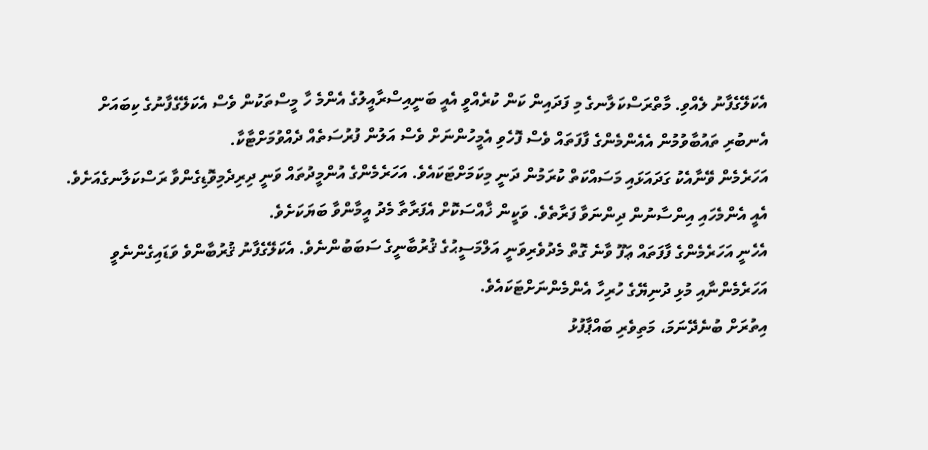އެކަލޭގެފާނު ލެއްވި. މާތްރަސްކަލާނގެ މި ފަދައިން ކަން ކުރެއްވީ އެއީ ބަނީއިސްރާއީލުގެ އެންމެ ހާ މީސްތަކުން ވެސް އެކަލޭގެފާނުގެ ކިބައަށް އެނބުރި ތައުބާވުމުން އެއެންމެންގެ ފާފަތައް ވެސް ފޮހެވި އެމީހުންނަށް ވެސް އަލުން ފުރުސަތެއް ދެއްވުމަށްޓާކާ.
އަހަރެމެން ވޭނާއެކު ގަދައަޅައި މަސައްކަތް ކުރަމުން ދަނީ މިކަމަށްޓަކައެވެ. އަހަރެމެންގެ އުންމީދުތައް ވަނީ ދިރިދެމިވޮޑިގެންވާ ރަސްކަލާނގެއަށެވެ. އެއީ އެންމެހައި އިންސާނުން ދިންނަވާ ފަރާތެވެ. ވަކީން ޚާއްސަކޮށް އެފަރާތާ މެދު އީމާންވާ ބަޔަކަށެވެ.
އެހެނީ އަހަރެމެންގެ ފާފަތައް ޢަފޫ ވާނެ ގޮތް މެދުވެރިވަނީ އަލްމަސީޙުގެ ޤުރުބާނީގެ ސަބަބުންނެވެ. އެކަލޭގެފާނު ޤުރުބާންވެ ވަޑައިގެންނެވީ އަހަރެމެންނާއި މުޅި ދުނިޔޭގެ ހުރިހާ އެންމެންނަށްޓަކައެވެ.
އިތުރަށް ބުނެދޭނަމަ، މަތިވެރި ބައްޕާފުޅު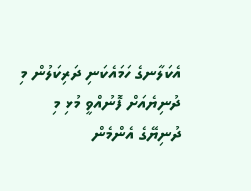އެކަލާނގެ ހަމައެކަނި ދަރިކަލުން މި ދުނިޔެއަށް ފޮނުއްވީ މުޅި މި ދުނިޔޭގެ އެންމެން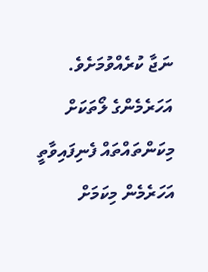ނަޖާ ކުރެއްވުމަށެވެ. އަހަރެމެންގެ ލޯތަކަށް މިކަންތައްތައް ފެނިފައިވާތީ އަހަރެމެން މިކަމަށް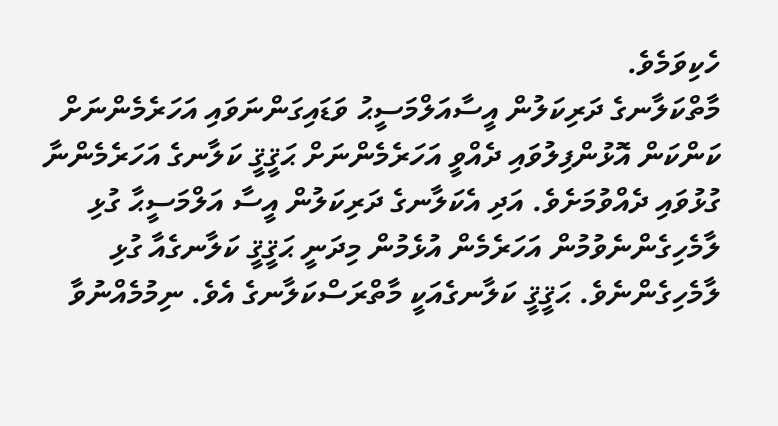ހެކިވަމެވެ.
މާތްކަލާނގެ ދަރިކަލުން އީސާއަލްމަސީޙު ވަޑައިގަންނަވައި އަހަރެމެންނަށް ކަންކަން އޮޅުންފިލުވައި ދެއްވީ އަހަރެމެންނަށް ޙަޤީޤީ ކަލާނގެ އަހަރެމެންނާ ގުޅުވައި ދެއްވުމަށެވެ. އަދި އެކަލާނގެ ދަރިކަލުން އީސާ އަލްމަސީޙާ ގުޅި ލާމެހިގެންނެވުމުން އަހަރެމެން އުޅެމުން މިދަނީ ޙަޤީޤީ ކަލާނގެއާ ގުޅި ލާމެހިގެންނެވެ. ޙަޤީޤީ ކަލާނގެއަކީ މާތްރަސްކަލާނގެ އެވެ. ނިމުމެއްނުވާ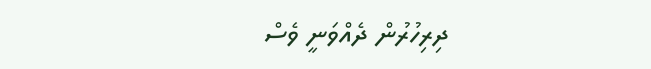ދިރިހުރުން ދެއްވަނީ ވެސް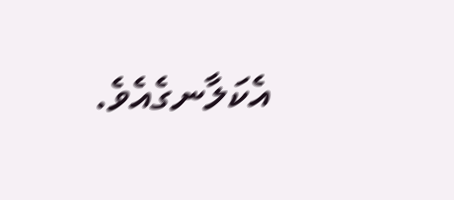އެކަލާނގެއެވެ.